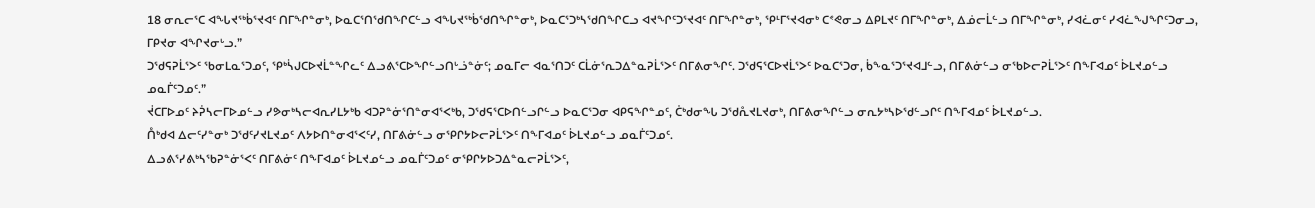18 ᓂᕆᓕᕐᑕ ᐊᖓᔪᖅᑳᕐᔪᐊᑦ ᑎᒥᖏᓐᓂᒃ, ᐅᓇᑕᕐᑎᖁᑎᖏᑕᓪᓗ ᐊᖓᔪᖅᑳᖁᑎᖏᓐᓂᒃ, ᐅᓇᑕᕐᑐᒃᓴᖁᑎᖏᑕᓗ ᐊᔪᖏᑦᑐᕐᔪᐊᑦ ᑎᒥᖏᓐᓂᒃ, ᕿᒻᒥᕐᔪᐊᓂᒃ ᑕᕝᕙᓂᓗ ᐃᑭᒪᔪᑦ ᑎᒥᖏᓐᓂᒃ, ᐃᓅᓕᒫᓪᓗ ᑎᒥᖏᓐᓂᒃ, ᓯᐊᓛᓂᑦ ᓯᐊᓛᖑᖏᑦᑐᓂᓗ, ᒥᑭᔪᓂ ᐊᖏᔪᓂᒡᓗ.”
ᑐᖁᕋᕈᒫᕐᐳᑦ ᖃᓂᒪᓇᕐᑐᓄᑦ, ᕿᒃᓵᒍᑕᐅᔪᒫᓐᖏᓚᑦ ᐃᓗᕕᕐᑕᐅᖏᓪᓗᑎᒡᓘᓐᓃᑦ; ᓄᓇᒥᓕ ᐊᓇᕐᑎᑐᑦ ᑕᒫᓃᕐᕆᑐᐃᓐᓇᕈᒫᕐᐳᑦ ᑎᒥᕕᓂᖏᑦ. ᑐᖁᕋᕐᑕᐅᔪᒫᕐᐳᑦ ᐅᓇᑕᕐᑐᓂ, ᑳᖕᓇᕐᑐᕐᔪᐊᒧᓪᓗ, ᑎᒥᕕᓃᓪᓗ ᓂᖃᐅᓕᕈᒫᕐᐳᑦ ᑎᖕᒥᐊᓄᑦ ᐆᒪᔪᓄᓪᓗ ᓄᓇᒦᑦᑐᓄᑦ.”
ᔫᑕᒥᐅᓄᑦ ᔨᕉᓴᓕᒥᐅᓄᓪᓗ ᓯᕗᓂᒃᓴᓕᐊᕆᓯᒪᔭᒃᑲ ᐊᑐᕈᓐᓃᕐᑎᓐᓂᐊᕐᐸᒃᑲ, ᑐᖁᕋᕐᑕᐅᑎᓪᓗᒋᓪᓗ ᐅᓇᑕᕐᑐᓂ ᐊᑭᕋᖏᓐᓄᑦ, ᑖᒃᑯᓂᖓ ᑐᖁᕅᔪᒪᔪᓂᒃ, ᑎᒥᕕᓂᖏᓪᓗ ᓂᕆᔭᒃᓴᐅᖁᓪᓗᒋᑦ ᑎᖕᒥᐊᓄᑦ ᐆᒪᔪᓄᓪᓗ.
ᑍᒃᑯᐊ ᐃᓕᑦᓯᓐᓂᒃ ᑐᖁᑦᓯᔪᒪᔪᓄᑦ ᐱᔭᐅᑎᓐᓂᐊᕐᐸᑦᓯ, ᑎᒥᕕᓃᓪᓗ ᓂᕿᒋᔭᐅᓕᕈᒫᕐᐳᑦ ᑎᖕᒥᐊᓄᑦ ᐆᒪᔪᓄᓪᓗ ᓄᓇᒦᑦᑐᓄᑦ.
ᐃᓗᕕᕐᓯᕕᒃᓴᖃᕈᓐᓃᕐᐸᑦ ᑎᒥᕕᓃᑦ ᑎᖕᒥᐊᓄᑦ ᐆᒪᔪᓄᓪᓗ ᓄᓇᒦᑦᑐᓄᑦ ᓂᕿᒋᔭᐅᑐᐃᓐᓇᓕᕈᒫᕐᐳᑦ,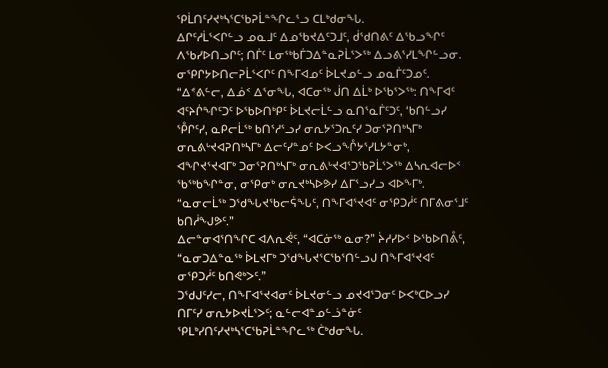ᕿᒫᑎᑦᓯᔪᒃᓴᕐᑕᖃᕈᒫᓐᖏᓚᕐᓗ ᑕᒪᒃᑯᓂᖓ.
ᐃᒋᑦᓱᒫᕐᐸᒋᓪᓗ ᓄᓇᒧᑦ ᐃᓄᖃᔪᐃᑦᑐᒧᑦ, ᑰᖁᑎᕕᑦ ᐃᖃᓗᖏᑦ ᐱᖃᓯᐅᑎᓗᒋᑦ; ᑎᒦᑦ ᒪᓂᖅᑲᒦᑐᐃᓐᓇᕈᒫᕐᐳᖅ ᐃᓗᕕᕐᓯᒪᖏᓪᓗᓂ. ᓂᕿᒋᔭᐅᑎᓕᕈᒫᕐᐸᒋᑦ ᑎᖕᒥᐊᓄᑦ ᐆᒪᔪᓄᓪᓗ ᓄᓇᒦᑦᑐᓄᑦ.
“ᐃᕝᕕᓪᓕ, ᐃᓅᑉ ᐃᕐᓂᖓ, ᐊᑕᓂᖅ ᒎᑎ ᐃᒫᒃ ᐅᖃᕐᐳᖅ: ᑎᖕᒥᐊᑦ ᐊᑦᔨᒌᖏᑦᑐᑦ ᐅᖃᐅᑎᒃᑭᑦ ᐆᒪᔪᓕᒫᓪᓗ ᓇᑎᕐᓇᒦᑦᑐᑦ, ‘ᑲᑎᓪᓗᓯ ᕾᒋᑦᓯ, ᓇᑭᓕᒫᖅ ᑲᑎᕐᓱᕐᓗᓯ ᓂᕆᔭᕐᑐᕆᑦᓯ ᑐᓂᕐᕈᑎᒃᓴᒥᒃ ᓂᕆᕕᒡᔪᐊᕈᑎᒃᓴᒥᒃ ᐃᓕᑦᓯᓐᓄᑦ ᐅᐸᓗᖎᔭᕐᓯᒪᔭᓐᓂᒃ, ᐊᖏᔪᕐᔪᐊᒥᒃ ᑐᓂᕐᕈᑎᒃᓴᒥᒃ ᓂᕆᕕᒡᔪᐊᕐᑐᖃᕈᒫᕐᐳᖅ ᐃᓴᕆᐊᓕᐅᑉ ᖃᖅᑲᖏᓐᓂ, ᓂᕿᓂᒃ ᓂᕆᔪᒃᓴᐅᕗᓯ ᐃᒥᕐᓗᓯᓗ ᐊᐅᖕᒥᒃ.
“ᓇᓂᓕᒫᖅ ᑐᖁᖓᔪᖃᓕᕌᖓᑦ, ᑎᖕᒥᐊᕐᔪᐊᑦ ᓂᕿᑐᓲᑦ ᑎᒥᕕᓂᕐᒧᑦ ᑲᑎᓲᖑᕗᑦ.”
ᐃᓕᓐᓂᐊᕐᑎᖏᑕ ᐊᐱᕆᕚᑦ, “ᐊᑕᓃᖅ ᓇᓂ?” ᔩᓱᓯᐅᑉ ᐅᖃᐅᑎᕔᑦ, “ᓇᓂᑐᐃᓐᓇᖅ ᐆᒪᔪᒥᒃ ᑐᖁᖓᔪᕐᑕᖃᕐᑎᓪᓗᒍ ᑎᖕᒥᐊᕐᔪᐊᑦ ᓂᕿᑐᓲᑦ ᑲᑎᕙᒃᐳᑦ.”
ᑐᖁᒍᑦᓯᓕ, ᑎᖕᒥᐊᕐᔪᐊᓂᑦ ᐆᒪᔪᓂᓪᓗ ᓄᔪᐊᕐᑐᓂᑦ ᐅᐸᒃᑕᐅᓗᓯ ᑎᒥᑦᓯ ᓂᕆᔭᐅᔪᒫᕐᐳᑦ; ᓇᓪᓕᐊᓐᓄᓪᓘᓐᓃᑦ ᕿᒪᒃᓯᑎᑦᓯᔪᒃᓴᕐᑕᖃᕈᒫᓐᖏᓚᖅ ᑖᒃᑯᓂᖓ.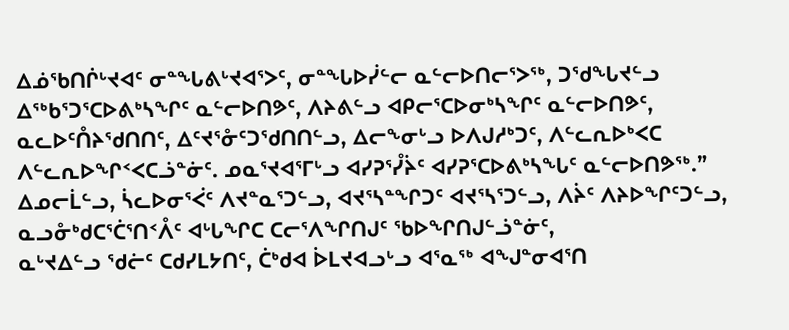ᐃᓅᖃᑎᒌᒡᔪᐊᑦ ᓂᓐᖓᕕᒡᔪᐊᕐᐳᑦ, ᓂᓐᖓᐅᓰᓪᓕ ᓇᓪᓕᐅᑎᓕᕐᐳᖅ, ᑐᖁᖓᔪᓪᓗ ᐃᖅᑲᕐᑐᕐᑕᐅᕕᒃᓴᖏᑦ ᓇᓪᓕᐅᑎᕗᑦ, ᐱᔨᕕᓪᓗ ᐊᑭᓕᕐᑕᐅᓂᒃᓴᖏᑦ ᓇᓪᓕᐅᑎᕗᑦ, ᓇᓚᐅᑦᑍᔨᖁᑎᑎᑦ, ᐃᑦᔪᕐᓁᑦᑐᖁᑎᑎᓪᓗ, ᐃᓕᖕᓂᒡᓗ ᐅᐱᒍᓱᒃᑐᑦ, ᐱᓪᓚᕆᐅᒃᐸᑕ ᐱᓪᓚᕆᐅᖏᑉᐸᑕᓘᓐᓃᑦ. ᓄᓇᕐᔪᐊᕐᒥᒡᓗ ᐊᓯᕈᕐᓮᔩᑦ ᐊᓯᕈᕐᑕᐅᕕᒃᓴᖓᑦ ᓇᓪᓕᐅᑎᕗᖅ.”
ᐃᓄᓕᒫᓪᓗ, ᓵᓚᐅᓂᕐᐹᑦ ᐱᔪᓐᓇᕐᑐᓪᓗ, ᐊᔪᕐᓴᓐᖏᑐᑦ ᐊᔪᕐᓴᕐᑐᓪᓗ, ᐱᔩᑦ ᐱᔨᐅᖏᑦᑐᓪᓗ, ᓇᓗᓁᒃᑯᑕᕐᑖᕐᑎᑉᐰᑦ ᐊᒡᒐᖏᑕ ᑕᓕᕐᐱᖏᑎᒍᑦ ᖃᐅᖏᑎᒍᓪᓘᓐᓃᑦ,
ᓇᒡᔪᐃᓪᓗ ᖁᓖᑦ ᑕᑯᓯᒪᔭᑎᑦ, ᑖᒃᑯᐊ ᐆᒪᔪᐊᓗᒡᓗ ᐊᕐᓇᖅ ᐊᖑᓐᓂᐊᕐᑎ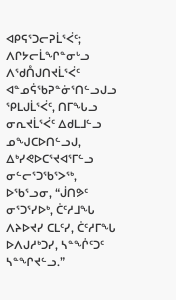ᐊᑭᕋᕐᑐᓕᕈᒫᕐᐹᑦ; ᐱᒋᔭᓕᒫᖏᓐᓂᒡᓗ ᐱᖁᑍᒍᑎᔪᒫᕐᐹᑦ ᐊᓐᓄᕌᖃᕈᓐᓃᕐᑎᓪᓗᒍᓗ ᕿᒪᒍᒫᕐᐹᑦ, ᑎᒥᖓᓗ ᓂᕆᔪᒫᕐᐹᑦ ᐃᑯᒪᒧᓪᓗ ᓄᖑᑕᐅᑎᓪᓗᒍ,
ᐃᒃᓯᕙᐅᑕᕐᔪᐊᕐᒥᓪᓗ ᓂᓪᓕᕐᑐᖃᕐᐳᖅ, ᐅᖃᕐᓗᓂ, “ᒎᑎᕗᑦ ᓂᕐᑐᕐᓯᐅᒃ, ᑖᑦᓱᒧᖓ ᐱᔨᐅᔪᓯ ᑕᒪᑦᓯ, ᑖᑦᓱᒥᖓ ᐅᐱᒍᓱᒃᑐᓯ, ᓴᓐᖐᑦᑐᑦ ᓴᓐᖏᔪᓪᓗ.”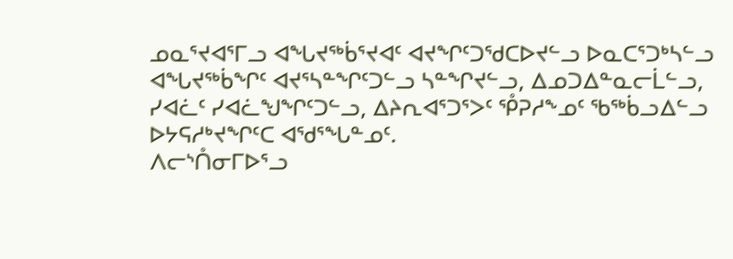ᓄᓇᕐᔪᐊᕐᒥᓗ ᐊᖓᔪᖅᑳᕐᔪᐊᑦ ᐊᔪᖏᑦᑐᖁᑕᐅᔪᓪᓗ ᐅᓇᑕᕐᑐᒃᓴᓪᓗ ᐊᖓᔪᖅᑳᖏᑦ ᐊᔪᕐᓴᓐᖏᑦᑐᓪᓗ ᓴᓐᖏᔪᓪᓗ, ᐃᓄᑐᐃᓐᓇᓕᒫᓪᓗ, ᓯᐊᓛᑦ ᓯᐊᓛᖑᖏᑦᑐᓪᓗ, ᐃᔨᕆᐊᕐᑐᕐᐳᑦ ᕾᕈᓱᖕᓄᑦ ᖃᖅᑳᓗᐃᓪᓗ ᐅᔭᕋᓱᒃᔪᖏᑦᑕ ᐊᖁᕐᖓᓐᓄᑦ.
ᐱᓕᔅᑍᓂᒥᐅᕐᓗ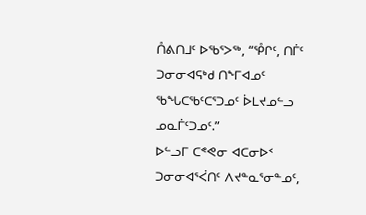ᑍᕕᑎᒧᑦ ᐅᖃᕐᐳᖅ, “ᕾᒋᑦ, ᑎᒦᑦ ᑐᓂᓂᐊᕋᒃᑯ ᑎᖕᒥᐊᓄᑦ ᖃᖓᑕᖃᑦᑕᕐᑐᓄᑦ ᐆᒪᔪᓄᓪᓗ ᓄᓇᒦᑦᑐᓄᑦ.”
ᐅᓪᓗᒥ ᑕᕝᕙᓂ ᐊᑕᓂᐅᑉ ᑐᓂᓂᐊᕐᐹᑎᑦ ᐱᔪᓐᓇᕐᓂᓐᓄᑦ,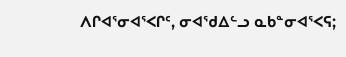ᐱᒋᐊᕐᓂᐊᕐᐸᒋᑦ, ᓂᐊᖁᐃᓪᓗ ᓇᑲᓐᓂᐊᕐᐸᕋ;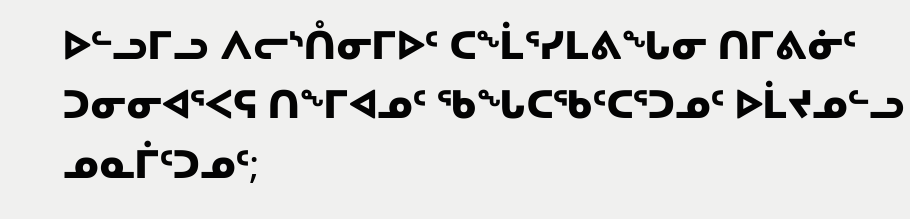ᐅᓪᓗᒥᓗ ᐱᓕᔅᑍᓂᒥᐅᑦ ᑕᖕᒫᕐᓯᒪᕕᖓᓂ ᑎᒥᕕᓃᑦ ᑐᓂᓂᐊᕐᐸᕋ ᑎᖕᒥᐊᓄᑦ ᖃᖓᑕᖃᑦᑕᕐᑐᓄᑦ ᐅᒫᔪᓄᓪᓗ ᓄᓇᒦᑦᑐᓄᑦ;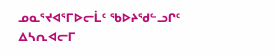ᓄᓇᕐᔪᐊᕐᒥᐅᓕᒫᑦ ᖃᐅᔨᖁᓪᓗᒋᑦ ᐃᓴᕆᐊᓕᒥ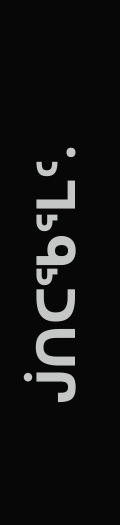ᒎᑎᑕᖃᕐᒪᑦ.